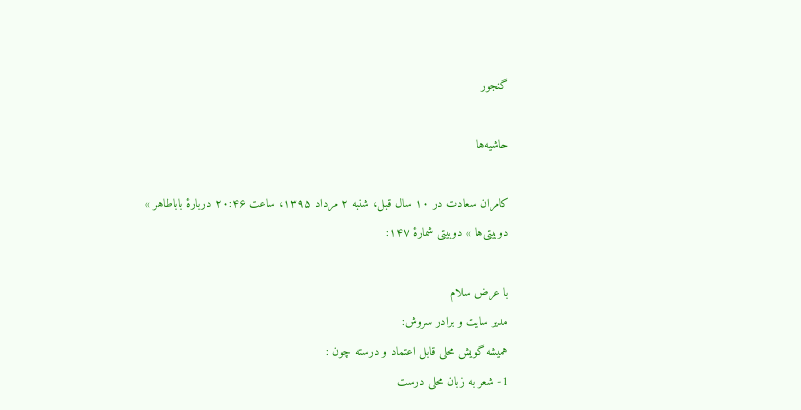گنجور

حاشیه‌ها

کامران سعادت در ۱۰ سال قبل، شنبه ۲ مرداد ۱۳۹۵، ساعت ۲۰:۴۶ دربارهٔ باباطاهر » دوبیتی‌ها » دوبیتی شمارهٔ ۱۴۷:

با عرض سلام
مدیر سایت و برادر سروش:
همیشه گویش محلی قابل اعتماد و درسته چون :
1- شعر به زبان محلی درست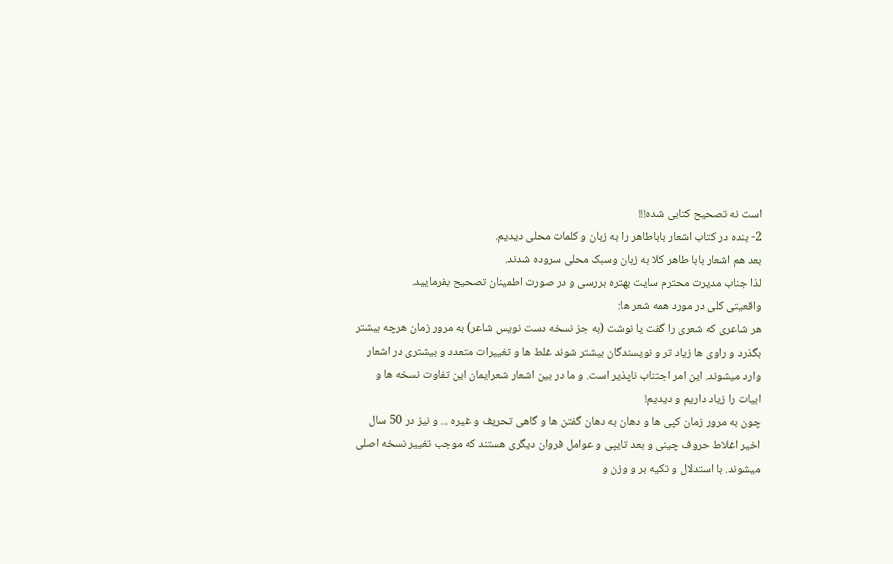است نه تصحیح کتابی شده!!!
2- بنده در کتاب اشعار باباطاهر را به زبان و کلمات محلی دیدیم.
بعد هم اشعار بابا طاهر کلا به زبان وسبک محلی سروده شدند.
لذا جناب مدیرت محترم سایت بهتره بررسی و در صورت اطمینان تصحیح بفرمایید.
واقعیتی کلی در مورد همه شعر ها:
هر شاعری که شعری را گفت یا نوشت (به جز نسخه دست نویس شاعر) به مرور زمان هرچه بیشتر بگذرد و راوی ها زیاد تر و نویسندگان بیشتر شوند غلط ها و تغییرات متعدد و بیشتری در اشعار وارد میشوند. این امر اجتناب ناپذیر است. و ما در بین اشعار شعرایمان این تفاوت نسخه ها و ابیات را زیاد داریم و دیدیم!
چون به مرور زمان کپی ها و دهان به دهان گفتن ها و گاهی تحریف و غیره ... و نیز در 50 سال اخیر اغلاط حروف چینی و بعد تایپی و عوامل فروان دیگری هستند که موجب تغییر نسخه اصلی میشوند. با استدلال و تکیه بر و وزن و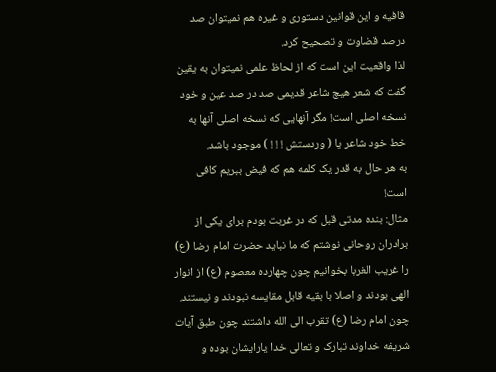قافیه و این قوانین دستوری و غیره هم نمیتوان صد درصد قضاوت و تصحیح کرد.
لذا واقعیت این است که از لحاظ علمی نمیتوان به یقین گفت که شعر هیچ شاعر قدیمی صد در صد عین و خود نسخه اصلی است! مگر آنهایی که نسخه اصلی آنها به خط خود شاعر یا ( وردستش ! ! ! ) موجود باشد.
به هر حال به قدر یک کلمه هم که فیض ببریم کافی است!
مثال: بنده مدتی قبل که در غربت بودم برای یکی از برادران روحانی نوشتم که ما نباید حضرت امام رضا (ع) را غریب الغربا بخوانیم چون چهارده معصوم (ع) از انوار الهی بودند و اصلا با بقیه قابل مقایسه نبودند و نیستند. چون امام رضا (ع) تقرب الی الله داشتند چون طبق آیات شریفه خداوند تبارک و تعالی خدا یارایشان بوده و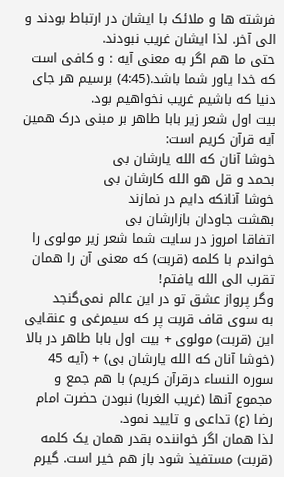فرشته ها و ملائک با ایشان در ارتباط بودند و الی آخر. لذا ایشان غریب نبودند.
حتی ما هم اگر به معنی آیه : و کافی است که خدا یاور شما باشد.(4:45) برسیم هر جای دنیا که باشیم غریب نخواهیم بود.
بیت اول شعر زیر بابا طاهر بر مبنی درک همین آیه قرآن کریم است:
خوشا آنان که الله یارشان بی
بحمد و قل هو الله کارشان بی
خوشا آنانکه دایم در نمازند
بهشت جاودان بازارشان بی
اتفاقا امروز در سایت شما شعر زیر مولوی را خواندم با کلمه (قربت) که معنی آن را همان تقرب الی الله یافتم!
وگر پرواز عشق تو در این عالم نمی‌گنجد
به سوی قاف قربت پر که سیمرغی و عنقایی
این (قربت) مولوی + بیت اول بابا طاهر در بالا (خوشا آنان که الله یارشان بی) + (آیه 45 سوره النساء درقرآن کریم) با هم جمع و مجموع آنها (غریب الغربا) نبودن حضرت امام رضا (ع) تداعی و تایید نمود.
لذا همان اگر خواننده بقدر همان یک کلمه (قربت) مستفیذ شود باز هم خیر است. گیرم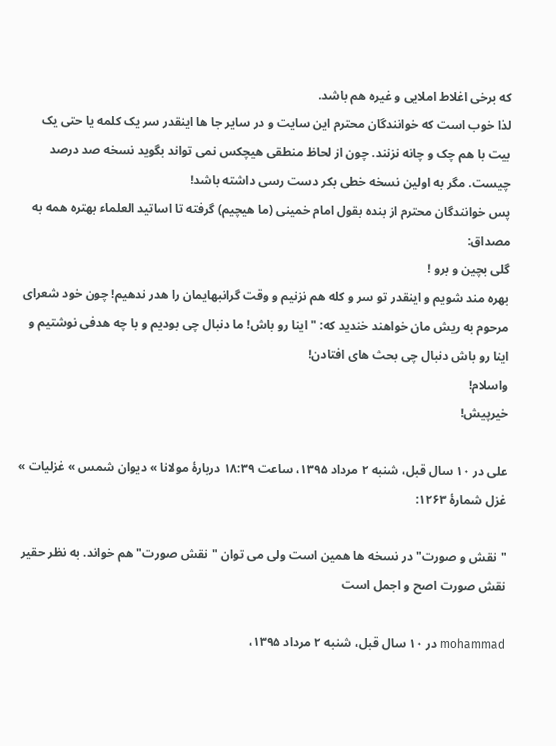که برخی اغلاط املایی و غیره هم باشد.
لذا خوب است که خوانندگان محترم این سایت و در سایر جا ها اینقدر سر یک کلمه یا حتی یک بیت با هم چک و چانه نزنند. چون از لحاظ منطقی هیچکس نمی تواند بگوید نسخه صد درصد چیست. مگر به اولین نسخه خطی بکر دست رسی داشته باشد!
پس خوانندگان محترم از بنده بقول امام خمینی (ما هیچیم) گرفته تا اساتید العلماء بهتره همه به مصداق:
گلی بچین و برو !
بهره مند شویم و اینقدر تو سر و کله هم نزنیم و وقت گرانبهایمان را هدر ندهیم! چون خود شعرای مرحوم به ریش مان خواهند خندید که: " اینا رو باش! ما دنبال چی بودیم و با چه هدفی نوشتیم و اینا رو باش دنبال چی بحث های افتادن!
واسلام!
خیرپیش!

علی در ۱۰ سال قبل، شنبه ۲ مرداد ۱۳۹۵، ساعت ۱۸:۳۹ دربارهٔ مولانا » دیوان شمس » غزلیات » غزل شمارهٔ ۱۲۶۳:

"نقش و صورت" در نسخه ها همین است ولی می توان "نقش صورت" هم خواند. به نظر حقیر نقش صورت اصح و اجمل است

mohammad در ۱۰ سال قبل، شنبه ۲ مرداد ۱۳۹۵،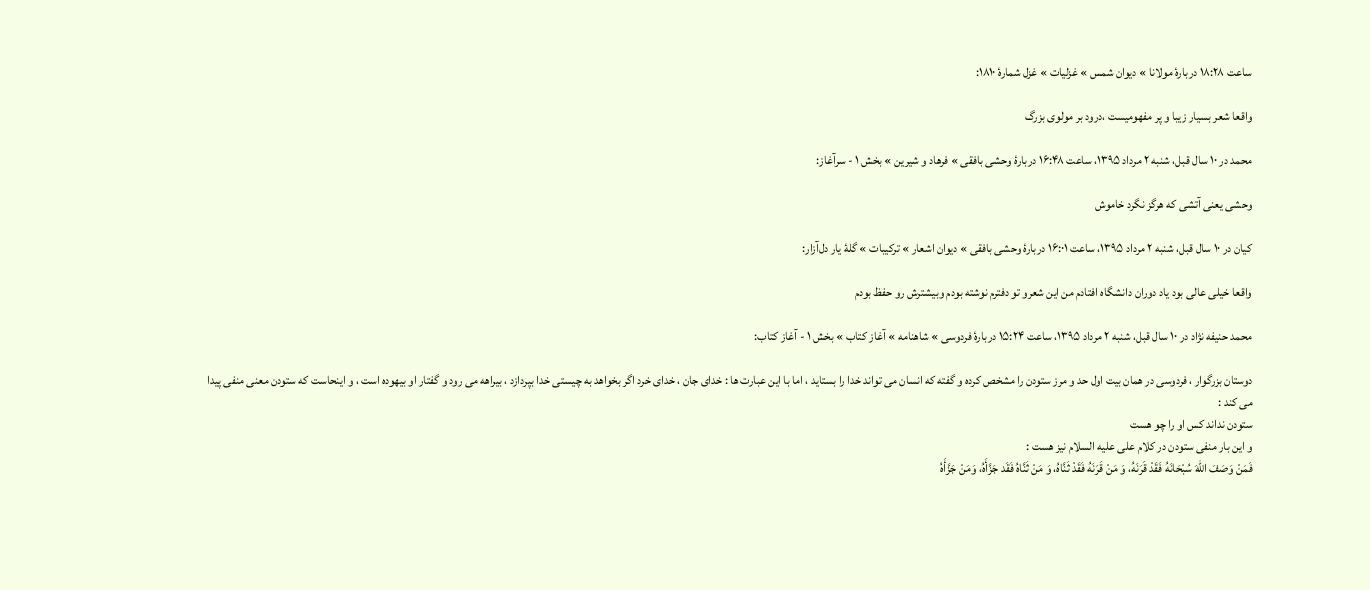ساعت ۱۸:۲۸ دربارهٔ مولانا » دیوان شمس » غزلیات » غزل شمارهٔ ۱۸۱۰:

واقعا شعر بسیار زیبا و پر مفهومیست ،درود بر مولوی بزرگ

محمد در ۱۰ سال قبل، شنبه ۲ مرداد ۱۳۹۵، ساعت ۱۶:۴۸ دربارهٔ وحشی بافقی » فرهاد و شیرین » بخش ۱ - سرآغاز:

وحشی یعنی آتشی که هرگز نگرد خاموش

کیان در ۱۰ سال قبل، شنبه ۲ مرداد ۱۳۹۵، ساعت ۱۶:۰۱ دربارهٔ وحشی بافقی » دیوان اشعار » ترکیبات » گلهٔ یار دل‌آزار:

واقعا خیلی عالی بود یاد دوران دانشگاه افتادم من این شعرو تو دفترم نوشته بودم وبیشترش رو حفظ بودم

محمد حنیفه نژاد در ۱۰ سال قبل، شنبه ۲ مرداد ۱۳۹۵، ساعت ۱۵:۲۴ دربارهٔ فردوسی » شاهنامه » آغاز کتاب » بخش ۱ - آغاز کتاب:

دوستان بزرگوار ، فردوسی در همان بیت اول حد و مرز ستودن را مشخص کرده و گفته که انسان می تواند خدا را بستاید ، اما با این عبارت ها : خدای جان ، خدای خرد اگر بخواهد به چیستی خدا بپردازد ، بیراهه می رود و گفتار او بیهوده است ، و اینحاست که ستودن معنی منفی پیدا می کند :
ستودن نداند کس او را چو هست
و این بار منفی ستودن در کلام علی علیه السلام نیز هست :
فَمَنْ وَصَفَ اللهَ سُبْحَانَهُ فَقَدْ قَرَنَهُ، وَ مَنْ قَرَنَهُ فَقَدْ ثَنَّاهُ، وَ مَنْ ثَنَّاهُ فَقَد جَزَّأَهُ، وَمَنْ جَزَّأَهُ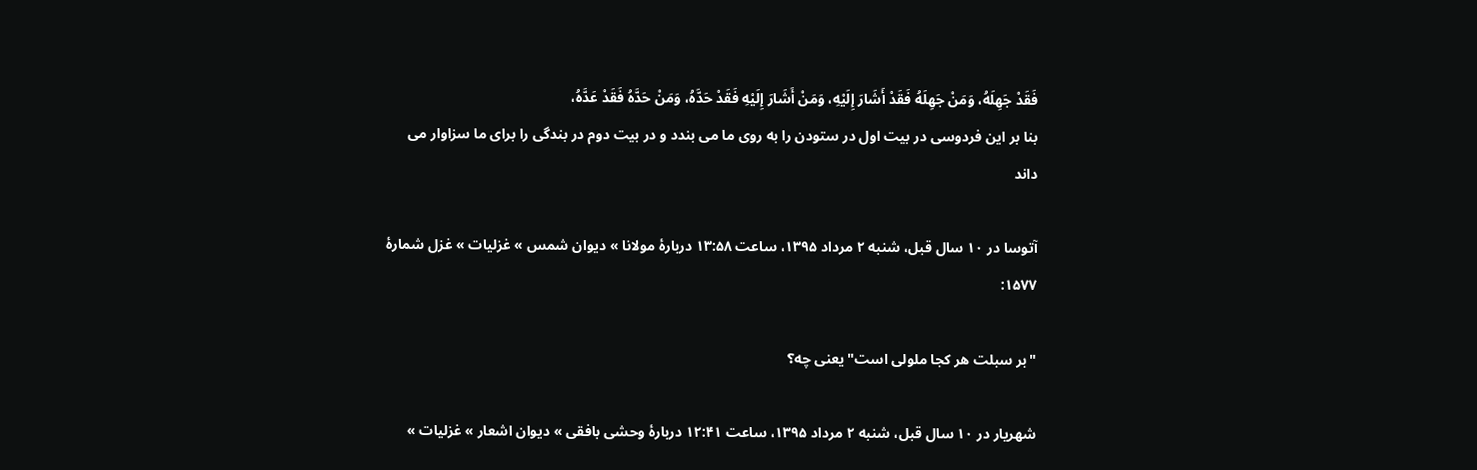فَقَدْ جَهِلَهُ، وَمَنْ جَهِلَهُ فَقَدْ أَشَارَ إِلَیْهِ، وَمَنْ أَشَارَ إِلَیْهِ فَقَدْ حَدَّهُ، وَمَنْ حَدَّهُ فَقَدْ عَدَّهُ،
بنا بر این فردوسی در بیت اول در ستودن را به روی ما می بندد و در بیت دوم در بندگی را برای ما سزاوار می داند

آتوسا در ۱۰ سال قبل، شنبه ۲ مرداد ۱۳۹۵، ساعت ۱۳:۵۸ دربارهٔ مولانا » دیوان شمس » غزلیات » غزل شمارهٔ ۱۵۷۷:

"بر سبلت هر کجا ملولی است" یعنی چه؟

شهریار در ۱۰ سال قبل، شنبه ۲ مرداد ۱۳۹۵، ساعت ۱۲:۴۱ دربارهٔ وحشی بافقی » دیوان اشعار » غزلیات »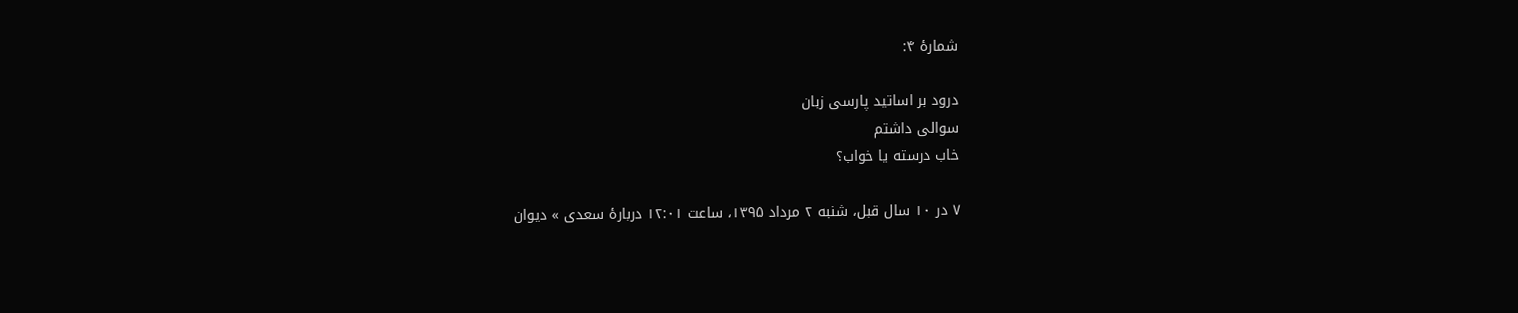شمارهٔ ۴:

درود بر اساتید پارسی زبان
سوالی داشتم
خاب درسته یا خواب؟

۷ در ۱۰ سال قبل، شنبه ۲ مرداد ۱۳۹۵، ساعت ۱۲:۰۱ دربارهٔ سعدی » دیوان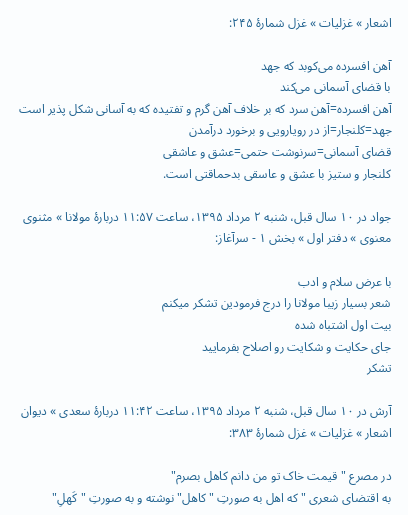اشعار » غزلیات » غزل شمارهٔ ۲۴۵:

آهن افسرده می‌کوبد که جهد
با قضای آسمانی می‌کند
آهن افسرده=آهن سرد که بر خلاف آهن گرم و تفتیده که به آسانی شکل پذیر است
جهد=کلنجار=از در رویارویی و برخورد درآمدن
قضای آسمانی=سرنوشت حتمی=عشق و عاشقی
کلنجار و ستیز با عشق و عاسقی بدحماقتی است.

جواد در ۱۰ سال قبل، شنبه ۲ مرداد ۱۳۹۵، ساعت ۱۱:۵۷ دربارهٔ مولانا » مثنوی معنوی » دفتر اول » بخش ۱ - سرآغاز:

با عرض سلام و ادب
شعر بسیار زیبا مولانا را درج فرمودین تشکر میکنم
بیت اول اشتباه شده
جای حکایت و شکایت رو اصلاح بفرمایید
تشکر

آرش در ۱۰ سال قبل، شنبه ۲ مرداد ۱۳۹۵، ساعت ۱۱:۴۲ دربارهٔ سعدی » دیوان اشعار » غزلیات » غزل شمارهٔ ۳۸۳:

در مصرع "قیمت خاک تو من دانم کاهل بصرم"
به اقتضای شعری " که اهل به صورتِ "کاهل" نوشته و به صورتِ "کَهلِ"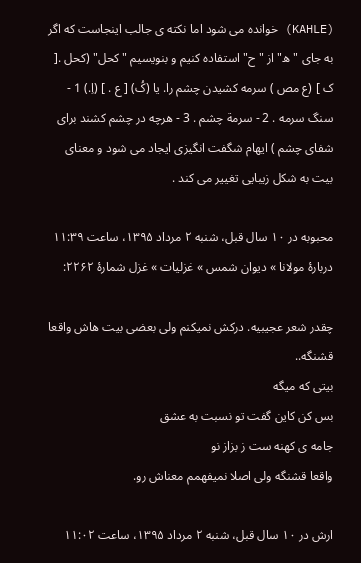(KAHLE) خوانده می شود اما نکته ی جالب اینجاست که اگر به جای "ه" از "ح" استفاده کنیم و بنویسیم "کحل" (کحل .[ ک ] (ع مص ) سرمه کشیدن چشم را. یا (کُ) [ ع . ] (اِ.) 1 - سنگ سرمه . 2 - سرمة چشم . 3 - هرچه در چشم کشند برای شفای چشم ) ایهام شگفت انگیزی ایجاد می شود و معنای بیت به شکل زیبایی تغییر می کند .

محبوبه در ۱۰ سال قبل، شنبه ۲ مرداد ۱۳۹۵، ساعت ۱۱:۳۹ دربارهٔ مولانا » دیوان شمس » غزلیات » غزل شمارهٔ ۲۲۶۲:

چقدر شعر عجیبیه. درکش نمیکنم ولی بعضی بیت هاش واقعا قشنگه..
بیتی که میگه
بس کن کاین گفت تو نسبت به عشق
جامه ی کهنه ست ز بزاز نو
واقعا قشنگه ولی اصلا نمیفهمم معناش رو.

ارش در ۱۰ سال قبل، شنبه ۲ مرداد ۱۳۹۵، ساعت ۱۱:۰۲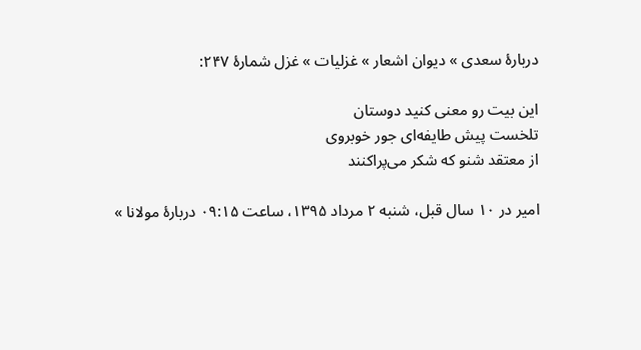دربارهٔ سعدی » دیوان اشعار » غزلیات » غزل شمارهٔ ۲۴۷:

این بیت رو معنی کنید دوستان
تلخست پیش طایفه‌ای جور خوبروی
از معتقد شنو که شکر می‌پراکنند

امیر در ۱۰ سال قبل، شنبه ۲ مرداد ۱۳۹۵، ساعت ۰۹:۱۵ دربارهٔ مولانا »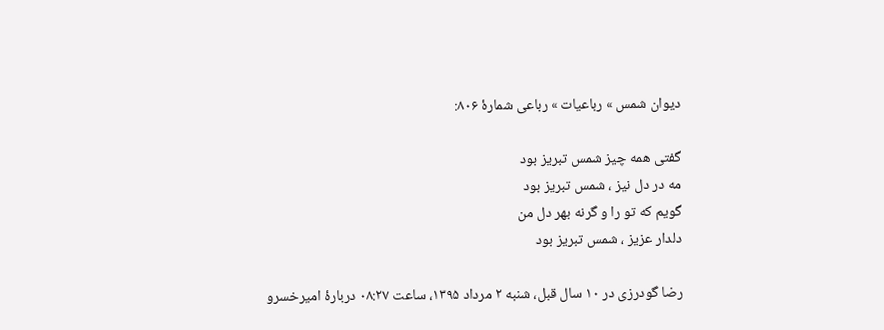دیوان شمس » رباعیات » رباعی شمارهٔ ۸۰۶:

گفتی همه چیز شمس تبریز بود
مه در دل نیز ، شمس تبریز بود
گویم که تو را و گرنه بهر دل من
دلدار عزیز ، شمس تبریز بود

رضا گودرزی در ۱۰ سال قبل، شنبه ۲ مرداد ۱۳۹۵، ساعت ۰۸:۲۷ دربارهٔ امیرخسرو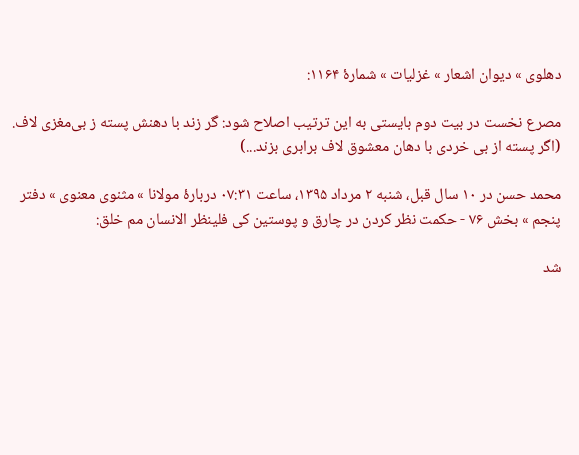دهلوی » دیوان اشعار » غزلیات » شمارهٔ ۱۱۶۴:

مصرع نخست در بیت دوم بایستی به این ترتیب اصلاح شود: گر زند با دهنش پسته ز بی‌مغزی لاف.
(اگر پسته از بی خردی با دهان معشوق لاف برابری بزند...)

محمد حسن در ۱۰ سال قبل، شنبه ۲ مرداد ۱۳۹۵، ساعت ۰۷:۳۱ دربارهٔ مولانا » مثنوی معنوی » دفتر پنجم » بخش ۷۶ - حکمت نظر کردن در چارق و پوستین کی فلینظر الانسان مم خلق:

شد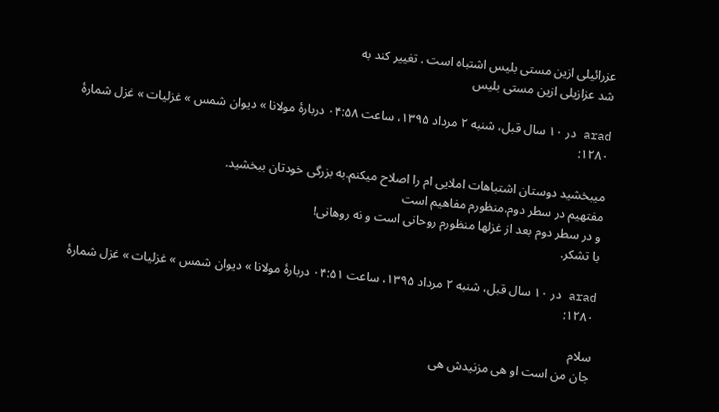عزرائیلی ازین مستی بلیس اشتباه است . تغییر کند به
شد عزازیلی ازین مستی بلیس

arad در ۱۰ سال قبل، شنبه ۲ مرداد ۱۳۹۵، ساعت ۰۴:۵۸ دربارهٔ مولانا » دیوان شمس » غزلیات » غزل شمارهٔ ۱۲۸۰:

میبخشید دوستان اشتباهات املایی ام را اصلاح میکنم.به بزرگی خودتان ببخشید.
مفتهیم در سطر دوم.منظورم مفاهیم است
و در سطر دوم بعد از غزلها منظورم روحانی است و نه روهانی!
با تشکر.

arad در ۱۰ سال قبل، شنبه ۲ مرداد ۱۳۹۵، ساعت ۰۴:۵۱ دربارهٔ مولانا » دیوان شمس » غزلیات » غزل شمارهٔ ۱۲۸۰:

سلام
جان من است او هی مزنیدش هی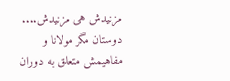مزنیدش هی مزنیدش....
دوستان مگر مولانا و مفاهیمش متعلق به دوران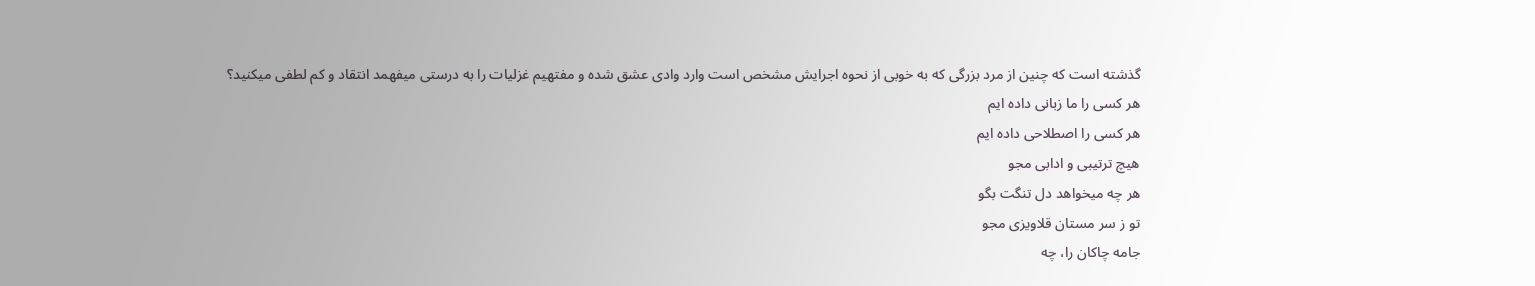گذشته است که چنین از مرد بزرگی که به خوبی از نحوه اجرایش مشخص است وارد وادی عشق شده و مفتهیم غزلیات را به درستی میفهمد انتقاد و کم لطفی میکنید؟
هر کسی را ما زبانی داده ایم
هر کسی را اصطلاحی داده ایم
هیچ ترتیبی و ادابی مجو
هر چه میخواهد دل تنگت بگو
تو ز سر مستان قلاویزی مجو
جامه چاکان را، چه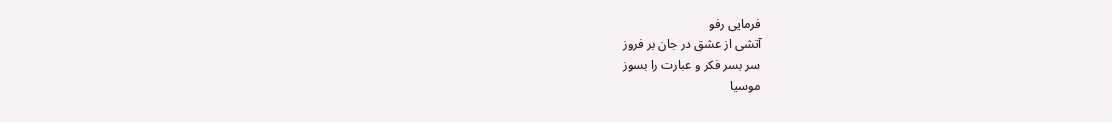فرمایی رفو
آتشی از عشق در جان بر فروز
سر بسر فکر و عبارت را بسوز
موسیا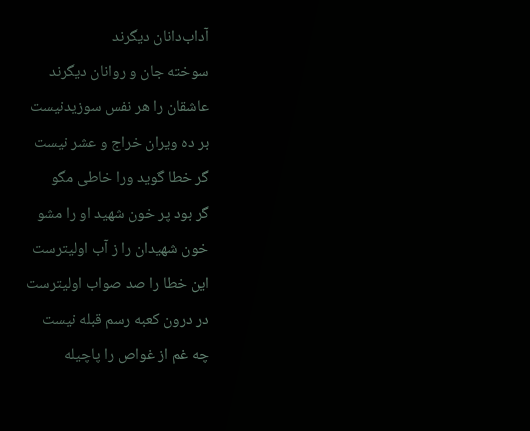آداب‌دانان دیگرند
سوخته جان و روانان دیگرند
عاشقان را هر نفس سوزیدنیست
بر ده ویران خراج و عشر نیست
گر خطا گوید ورا خاطی مگو
گر بود پر خون شهید او را مشو
خون شهیدان را ز آب اولیترست
این خطا را صد صواب اولیترست
در درون کعبه رسم قبله نیست
چه غم از غواص را پاچیله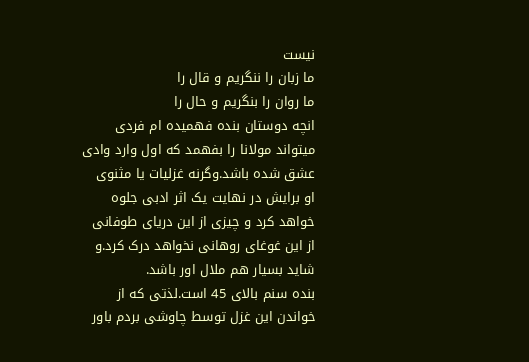نیست
ما زبان را ننگریم و قال را
ما روان را بنگریم و حال را
انچه دوستان بنده فهمیده ام فردی میتواند مولانا را بفهمد که اول وارد وادی عشق شده باشد.وگرنه غزلیات یا مثنوی او برایش در نهایت یک اثر ادبی جلوه خواهد کرد و چیزی از این دریای طوفانی از این غوغای روهانی نخواهد درک کرد.و شاید بسیار هم ملال اور باشد.
بنده سنم بالای 45 است.لذتی که از خواندن این غزل توسط چاوشی بردم باور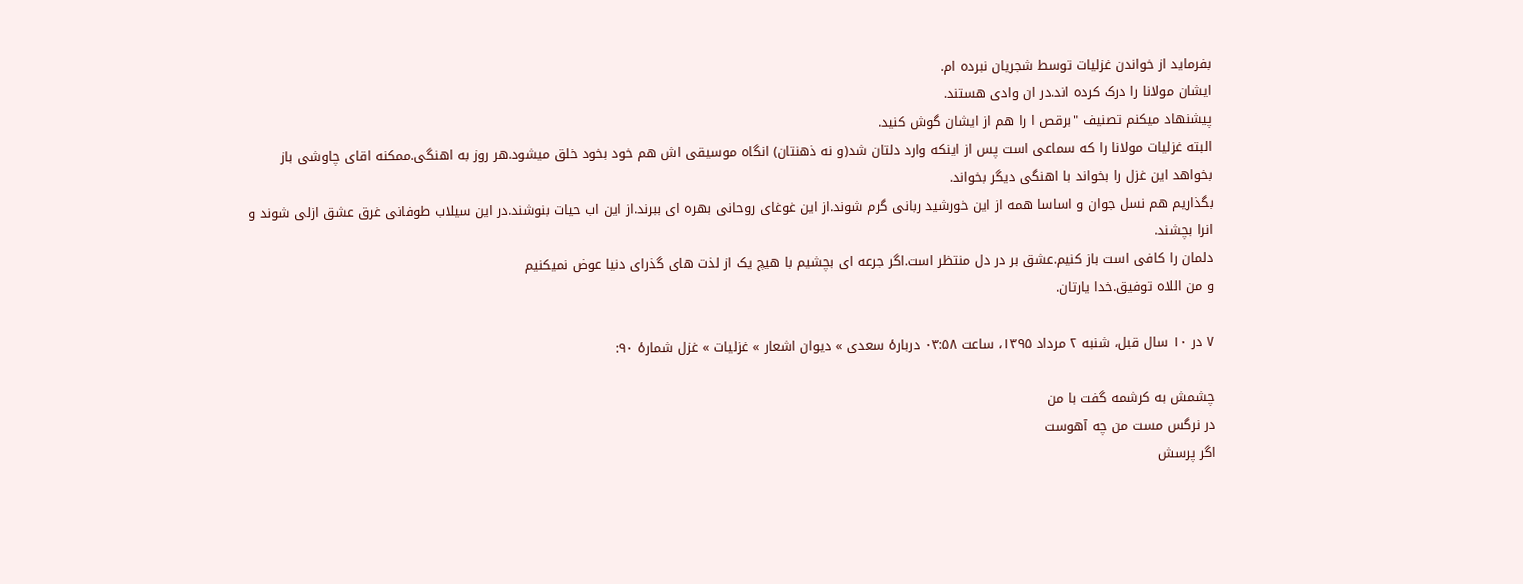بفرماید از خواندن غزلیات توسط شجریان نبرده ام.
ایشان مولانا را درک کرده اند.در ان وادی هستند.
پیشنهاد میکنم تصنیف "برقص ا را هم از ایشان گوش کنید.
البته غزلیات مولانا را که سماعی است پس از اینکه وارد دلتان شد(و نه ذهنتان) انگاه موسیقی اش هم خود بخود خلق میشود.هر روز به اهنگی.ممکنه اقای چاوشی باز بخواهد این غزل را بخواند با اهنگی دیگر بخواند.
بگذاریم هم نسل جوان و اساسا همه از این خورشید ربانی گرم شوند.از این غوغای روحانی بهره ای ببرند.از این اب حیات بنوشند.در این سیلاب طوفانی غرق عشق ازلی شوند و انرا بچشند.
دلمان را کافی است باز کنیم.عشق بر در دل منتظر است.اگر جرعه ای بچشیم با هیچ یک از لذت های گذرای دنیا عوض نمیکنیم
و من اللاه توفیق.خدا یارتان.

۷ در ۱۰ سال قبل، شنبه ۲ مرداد ۱۳۹۵، ساعت ۰۳:۵۸ دربارهٔ سعدی » دیوان اشعار » غزلیات » غزل شمارهٔ ۹۰:

چشمش به کرشمه گفت با من
در نرگس مست من چه آهوست
اگر پرسش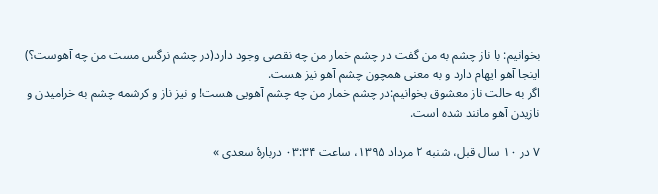بخوانیم: با ناز چشم به من گفت در چشم خمار من چه نقصی وجود دارد(در چشم نرگس مست من چه آهوست؟)
اینجا آهو ایهام دارد و به معنی همچون چشم آهو نیز هست.
اگر به حالت ناز معشوق بخوانیم:در چشم خمار من چه چشم آهویی هست! و نیز ناز و کرشمه چشم به خرامیدن و نازیدن آهو مانند شده است.

۷ در ۱۰ سال قبل، شنبه ۲ مرداد ۱۳۹۵، ساعت ۰۳:۳۴ دربارهٔ سعدی »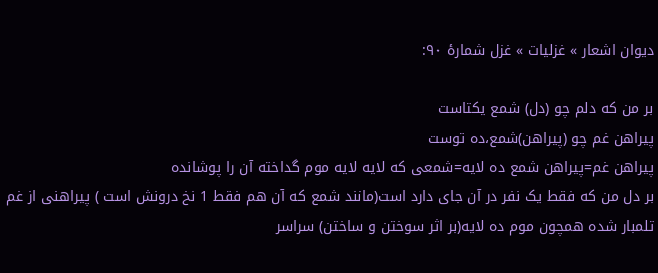دیوان اشعار » غزلیات » غزل شمارهٔ ۹۰:

بر من که دلم چو (دل) شمع یکتاست
پیراهن غم چو (پیراهن)شمع،ده توست
پیراهن غم=پیراهن شمع ده لایه=شمعی که لایه لایه موم گداخته آن را پوشانده
بر دل من که فقط یک نفر در آن جای دارد است(مانند شمع که آن هم فقط 1 نخ درونش است ) پیراهنی از غم تلمبار شده همچون موم ده لایه(بر اثر سوختن و ساختن) سراسر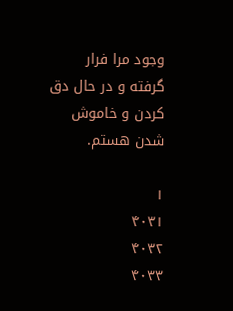وجود مرا فرار گرفته و در حال دق کردن و خاموش شدن هستم.

۱
۴۰۳۱
۴۰۳۲
۴۰۳۳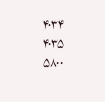۴۰۳۴
۴۰۳۵
۵۸۰۰